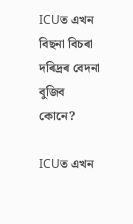ICUত এখন বিছনা বিচৰা দৰিদ্ৰৰ বেদনা বুজিব কোনে?

ICUত এখন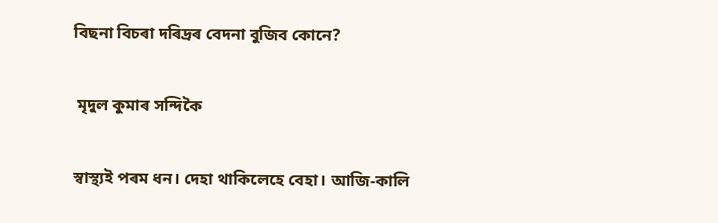বিছনা বিচৰা দৰিদ্ৰৰ বেদনা বুজিব কোনে?

 মৃদুল কুমাৰ সন্দিকৈ

স্বাস্থ্যই পৰম ধন। দেহা থাকিলেহে বেহা। আজি-কালি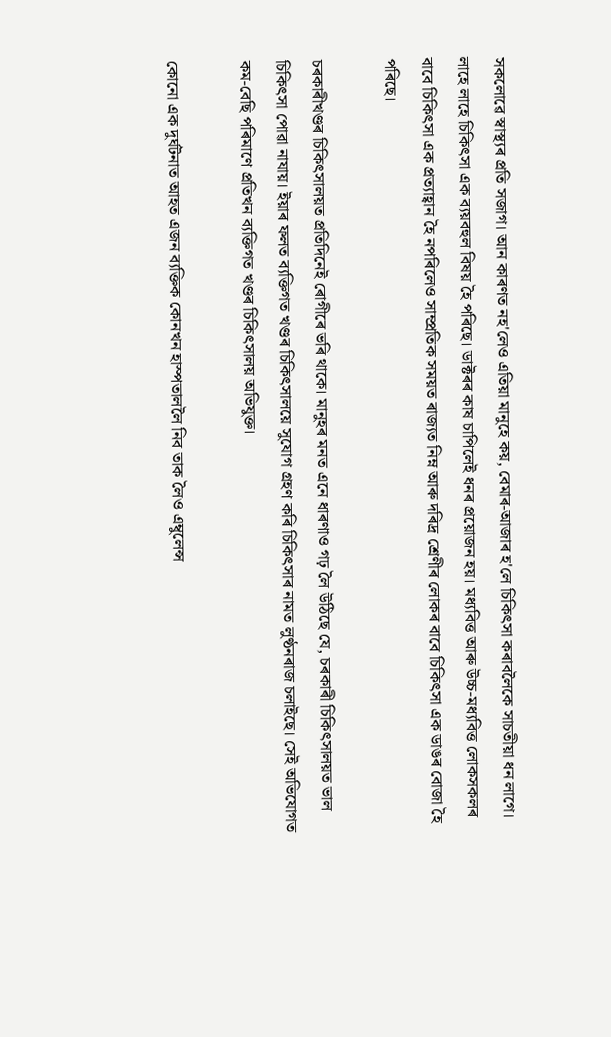সকলোৱে স্বাস্থ্যৰ প্ৰতি সজাগ। আন কাৰণত নহ'লেও এতিয়া মানুহে কয়, বেমাৰ-আজাৰ হ'লে চিকিৎসা কৰাবলৈকে সাচতীয়া ধন লাগে। লাহে লাহে চিকিৎসা এক ব্যয়বহুল বিষয় হৈ পৰিছে। ডাক্টৰৰ কাষ চাপিলেই ধনৰ প্ৰয়োজন হয়। মধ্যবিত্ত আৰু উচ্চ-মধ্যবিত্ত লোকসকলৰ বাবে চিকিৎসা এক প্ৰত্যাহ্বান হৈ নপৰিলেও সাম্প্ৰতিক সময়ত ৰাজ্যত নিম্ন আৰু দৰিদ্ৰ শ্ৰেণীৰ লোকৰ বাবে চিকিৎসা এক ডাঙৰ বোজা হৈ পৰিছে।

চৰকাৰীখণ্ডৰ চিকিৎসালয়ত প্ৰতিদিনেই ৰোগীৰে ভৰি থাকে। মানুহৰ মনত এনে ধাৰণাও গঢ় লৈ উঠিছে যে, চৰকাৰী চিকিৎসালয়ত ভাল চিকিৎসা পোৱা নাযায়। ইয়াৰ ফলত ব্যক্তিগত খণ্ডৰ চিকিৎসালয়ে সুযোগ গ্ৰহণ কৰি চিকিৎসাৰ নামত লুণ্ঠনৰাজ চলাইছে। সেই অভিযোগত কম-বেছি পৰিমাণে প্ৰতিখন ব্যক্তিগত খণ্ডৰ চিকিৎসালয় অভিযুক্ত।

কোনো এক দুৰ্ঘটনাত আহত এজন ব্যক্তিক কোনখন হাস্পতাললৈ নিব তাক লৈও এম্বুলেন্স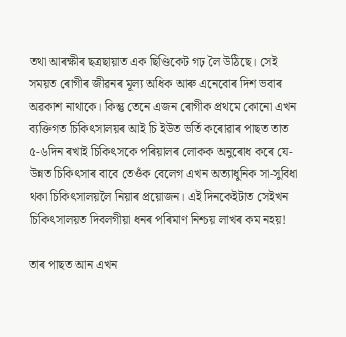তথা আৰক্ষীৰ ছত্ৰছায়াত এক ছিণ্ডিকেট গঢ় লৈ উঠিছে। সেই সময়ত ৰোগীৰ জীৱনৰ মূল্য অধিক আৰু এনেবোৰ দিশ ভবাৰ অৱকাশ নাথাকে। কিন্তু তেনে এজন ৰোগীক প্ৰথমে কোনো এখন ব্যক্তিগত চিকিৎসালয়ৰ আই চি ইউত ভৰ্তি কৰোৱাৰ পাছত তাত ৫-৬দিন ৰখাই চিকিৎসকে পৰিয়ালৰ লোকক অনুৰোধ কৰে যে- উন্নত চিকিৎসাৰ বাবে তেওঁক বেলেগ এখন অত্যাধুনিক সা-সুবিধা থকা চিকিৎসালয়লৈ নিয়াৰ প্ৰয়োজন। এই দিনকেইটাত সেইখন চিকিৎসালয়ত দিবলগীয়া ধনৰ পৰিমাণ নিশ্চয় লাখৰ কম নহয়!

তাৰ পাছত আন এখন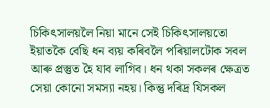চিকিৎসালয়লৈ নিয়া মানে সেই চিকিৎসালয়তো ইয়াতকৈ বেছি ধন ব্যয় কৰিবলৈ পৰিয়ালটোক সবল আৰু প্ৰস্তুত হৈ যাব লাগিব। ধন থকা সকলৰ ক্ষেত্ৰত সেয়া কোনো সমস্যা নহয়। কিন্তু দৰিদ্ৰ যিসকল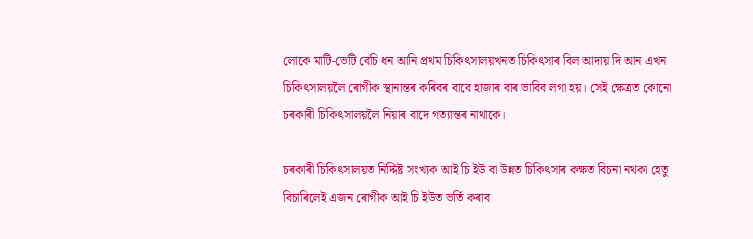লোকে মাটি-ভেটি বেচি ধন আনি প্ৰথম চিকিৎসালয়খনত চিকিৎসাৰ বিল আদায় দি আন এখন চিকিৎসালয়লৈ ৰোগীক স্থানান্তৰ কৰিবৰ বাবে হাজাৰ বাৰ ভাবিব লগা হয়। সেই ক্ষেত্ৰত কোনো চৰকাৰী চিকিৎসালয়লৈ নিয়াৰ বাদে গত্যান্তৰ নাথাকে।

চৰকাৰী চিকিৎসালয়ত নিৰ্দ্দিষ্ট সংখ্যক আই চি ইউ বা উন্নত চিকিৎসাৰ কক্ষত বিচনা নথকা হেতু বিচাৰিলেই এজন ৰোগীক আই চি ইউত ভৰ্তি কৰাব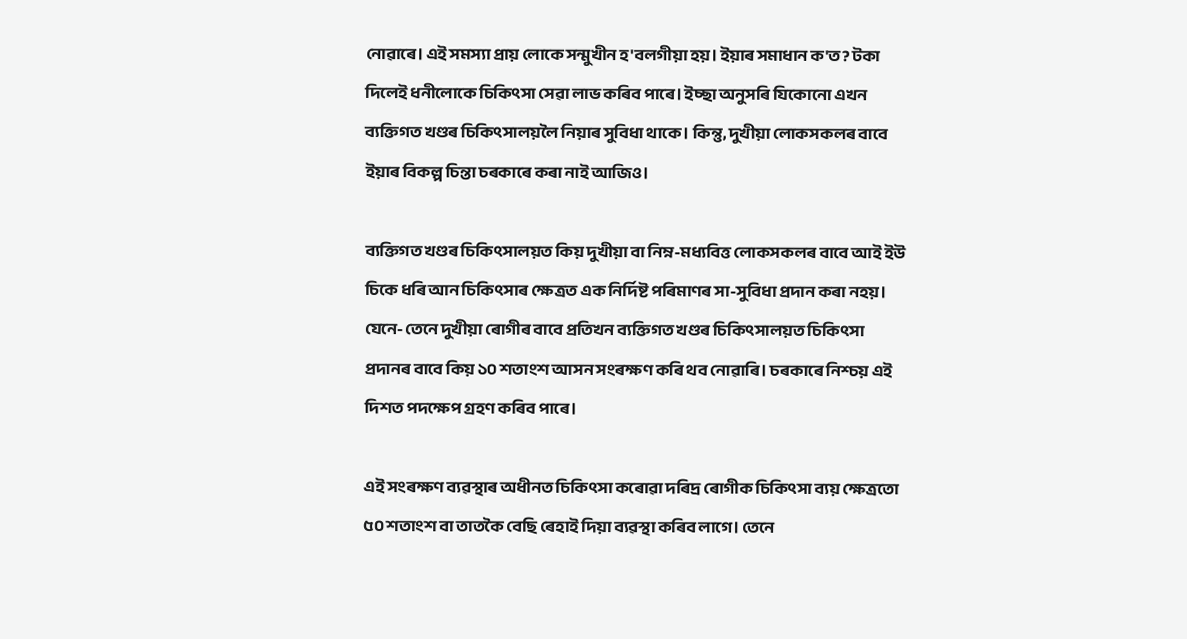নোৱাৰে। এই সমস্যা প্ৰায় লোকে সন্মুখীন হ'বলগীয়া হয়। ইয়াৰ সমাধান ক'ত? টকা দিলেই ধনীলোকে চিকিৎসা সেৱা লাভ কৰিব পাৰে। ইচ্ছা অনুসৰি যিকোনো এখন ব্যক্তিগত খণ্ডৰ চিকিৎসালয়লৈ নিয়াৰ সুবিধা থাকে। কিন্তু, দুখীয়া লোকসকলৰ বাবে ইয়াৰ বিকল্প চিন্তা চৰকাৰে কৰা নাই আজিও।

ব্যক্তিগত খণ্ডৰ চিকিৎসালয়ত কিয় দুখীয়া বা নিম্ন-মধ্যবিত্ত লোকসকলৰ বাবে আই ইউ চিকে ধৰি আন চিকিৎসাৰ ক্ষেত্ৰত এক নিৰ্দিষ্ট পৰিমাণৰ সা-সুবিধা প্ৰদান কৰা নহয়। যেনে- তেনে দুখীয়া ৰোগীৰ বাবে প্ৰতিখন ব্যক্তিগত খণ্ডৰ চিকিৎসালয়ত চিকিৎসা প্ৰদানৰ বাবে কিয় ১০ শতাংশ আসন সংৰক্ষণ কৰি থব নোৱাৰি। চৰকাৰে নিশ্চয় এই দিশত পদক্ষেপ গ্ৰহণ কৰিব পাৰে।

এই সংৰক্ষণ ব্যৱস্থাৰ অধীনত চিকিৎসা কৰোৱা দৰিদ্ৰ ৰোগীক চিকিৎসা ব্যয় ক্ষেত্ৰতো ৫০ শতাংশ বা তাতকৈ বেছি ৰেহাই দিয়া ব্যৱস্থা কৰিব লাগে। তেনে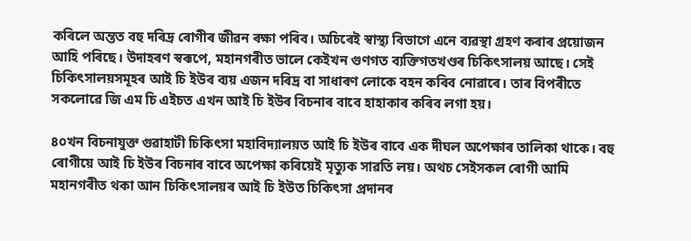কৰিলে অন্তত বহু দৰিদ্ৰ ৰোগীৰ জীৱন ৰক্ষা পৰিব। অচিৰেই স্বাস্থ্য বিভাগে এনে ব্যৱস্থা গ্ৰহণ কৰাৰ প্ৰয়োজন আহি পৰিছে। উদাহৰণ স্বৰূপে, মহানগৰীত ভালে কেইখন গুণগত ব্যক্তিগতখণ্ডৰ চিকিৎসালয় আছে। সেই চিকিৎসালয়সমূহৰ আই চি ইউৰ ব্যয় এজন দৰিদ্ৰ বা সাধাৰণ লোকে বহন কৰিব নোৱাৰে। তাৰ বিপৰীতে সকলোৱে জি এম চি এইচত এখন আই চি ইউৰ বিচনাৰ বাবে হাহাকাৰ কৰিব লগা হয়।

৪০খন বিচনাযুক্ত গুৱাহাটী চিকিৎসা মহাবিদ্যালয়ত আই চি ইউৰ বাবে এক দীঘল অপেক্ষাৰ তালিকা থাকে। বহু ৰোগীয়ে আই চি ইউৰ বিচনাৰ বাবে অপেক্ষা কৰিয়েই মৃত্যুক সাৱতি লয়। অথচ সেইসকল ৰোগী আমি মহানগৰীত থকা আন চিকিৎসালয়ৰ আই চি ইউত চিকিৎসা প্ৰদানৰ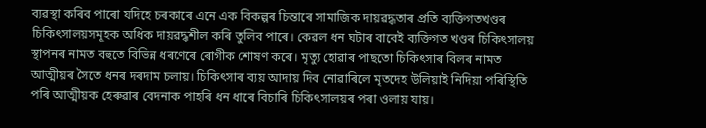ব্যৱস্থা কৰিব পাৰো যদিহে চৰকাৰে এনে এক বিকল্পৰ চিন্তাৰে সামাজিক দায়ৱদ্ধতাৰ প্ৰতি ব্যক্তিগতখণ্ডৰ চিকিৎসালয়সমূহক অধিক দায়ৱদ্ধশীল কৰি তুলিব পাৰে। কেৱল ধন ঘটাৰ বাবেই ব্যক্তিগত খণ্ডৰ চিকিৎসালয় স্থাপনৰ নামত বহুতে বিভিন্ন ধৰণেৰে ৰোগীক শোষণ কৰে। মৃত্যু হোৱাৰ পাছতো চিকিৎসাৰ বিলৰ নামত আত্মীয়ৰ সৈতে ধনৰ দৰদাম চলায়। চিকিৎসাৰ ব্যয় আদায় দিব নোৱাৰিলে মৃতদেহ উলিয়াই নিদিয়া পৰিস্থিতি পৰি আত্মীয়ক হেৰুৱাৰ বেদনাক পাহৰি ধন ধাৰে বিচাৰি চিকিৎসালয়ৰ পৰা ওলায় যায়।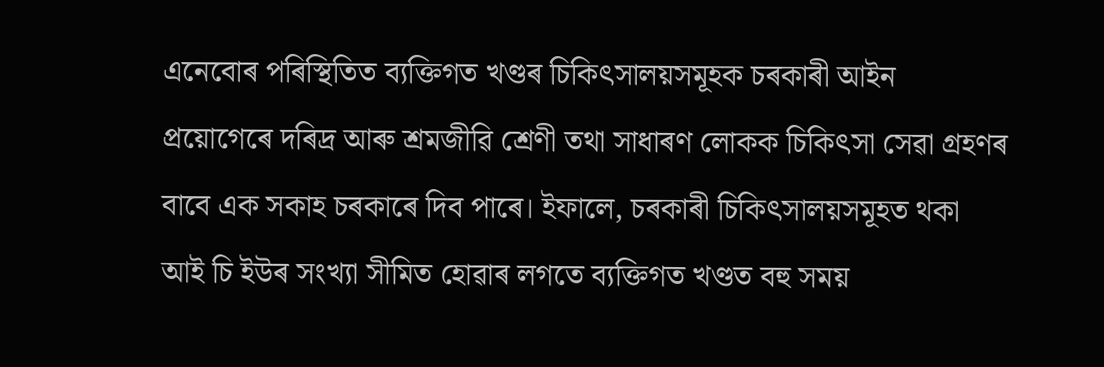এনেবোৰ পৰিস্থিতিত ব্যক্তিগত খণ্ডৰ চিকিৎসালয়সমূহক চৰকাৰী আইন প্ৰয়োগেৰে দৰিদ্ৰ আৰু শ্ৰমজীৱি শ্ৰেণী তথা সাধাৰণ লোকক চিকিৎসা সেৱা গ্ৰহণৰ বাবে এক সকাহ চৰকাৰে দিব পাৰে। ইফালে, চৰকাৰী চিকিৎসালয়সমূহত থকা আই চি ইউৰ সংখ্যা সীমিত হোৱাৰ লগতে ব্যক্তিগত খণ্ডত বহু সময়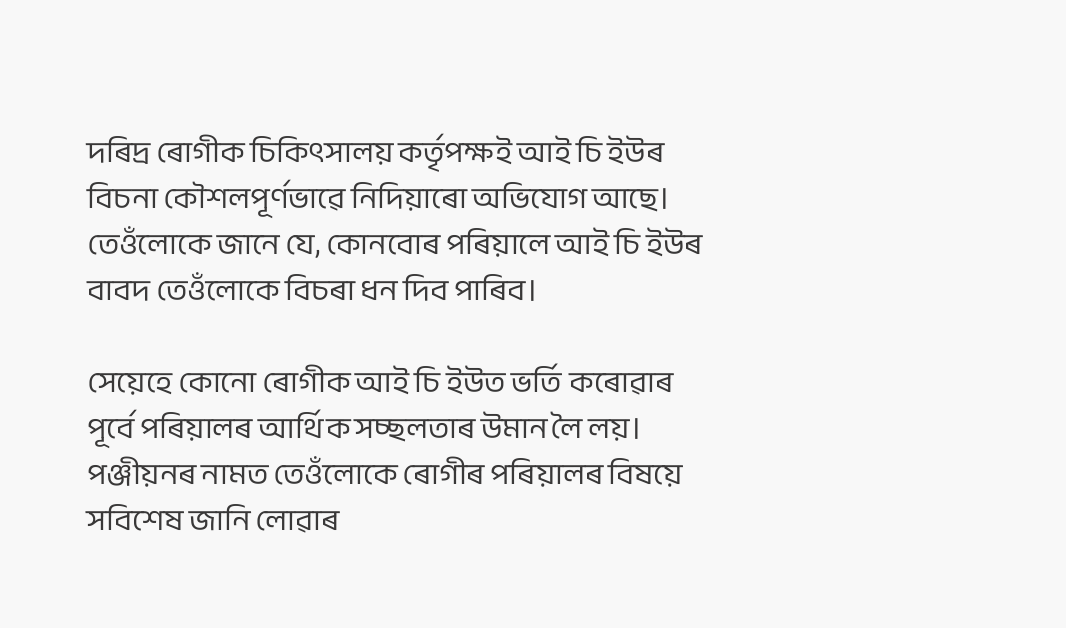দৰিদ্ৰ ৰোগীক চিকিৎসালয় কৰ্তৃপক্ষই আই চি ইউৰ বিচনা কৌশলপূৰ্ণভাৱে নিদিয়াৰো অভিযোগ আছে। তেওঁলোকে জানে যে, কোনবোৰ পৰিয়ালে আই চি ইউৰ বাবদ তেওঁলোকে বিচৰা ধন দিব পাৰিব।

সেয়েহে কোনো ৰোগীক আই চি ইউত ভৰ্তি কৰোৱাৰ পূৰ্বে পৰিয়ালৰ আৰ্থিক সচ্ছলতাৰ উমান লৈ লয়। পঞ্জীয়নৰ নামত তেওঁলোকে ৰোগীৰ পৰিয়ালৰ বিষয়ে সবিশেষ জানি লোৱাৰ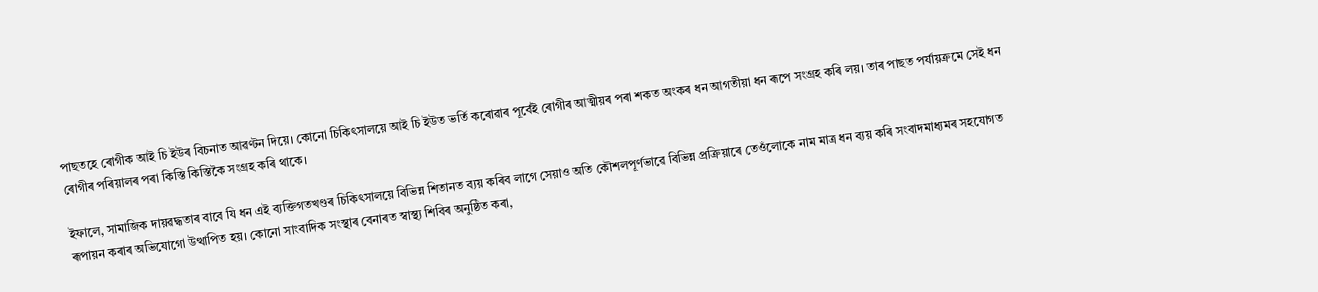পাছতহে ৰোগীক আই চি ইউৰ বিচনাত আৱণ্টন দিয়ে। কোনো চিকিৎসালয়ে আই চি ইউত ভৰ্তি কৰোৱাৰ পূৰ্বেই ৰোগীৰ আত্মীয়ৰ পৰা শকত অংকৰ ধন আগতীয়া ধন ৰূপে সংগ্ৰহ কৰি লয়। তাৰ পাছত পৰ্যায়ক্ৰমে সেই ধন ৰোগীৰ পৰিয়ালৰ পৰা কিস্তি কিস্তিকৈ সংগ্ৰহ কৰি থাকে।

ইফালে, সামাজিক দায়ৱদ্ধতাৰ বাবে যি ধন এই ব্যক্তিগতখণ্ডৰ চিকিৎসালয়ে বিভিন্ন শিতানত ব্যয় কৰিব লাগে সেয়াও অতি কৌশলপূৰ্ণভাৱে বিভিন্ন প্ৰক্ৰিয়াৰে তেওঁলোকে নাম মাত্ৰ ধন ব্যয় কৰি সংবাদমাধ্যমৰ সহযোগত ৰূপায়ন কৰাৰ অভিযোগো উত্থাপিত হয়। কোনো সাংবাদিক সংস্থাৰ বেনাৰত স্বাস্থ্য শিবিৰ অনুষ্ঠিত কৰা,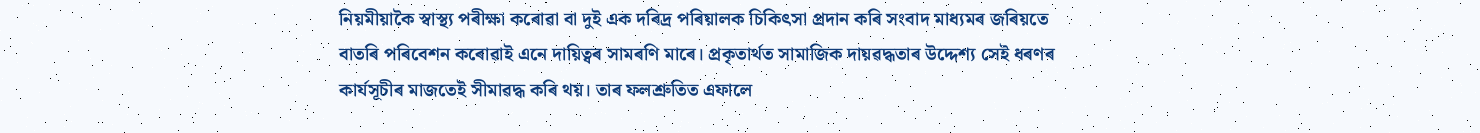নিয়মীয়াকৈ স্বাস্থ্য পৰীক্ষা কৰোৱা বা দুই এক দৰিদ্ৰ পৰিয়ালক চিকিৎসা প্ৰদান কৰি সংবাদ মাধ্যমৰ জৰিয়তে বাতৰি পৰিবেশন কৰোৱাই এনে দায়িত্বৰ সামৰণি মাৰে। প্ৰকৃতাৰ্থত সামাজিক দায়ৱদ্ধতাৰ উদ্দেশ্য সেই ধৰণৰ কাৰ্যসূচীৰ মাজতেই সীমাৱদ্ধ কৰি থয়। তাৰ ফলশ্ৰুতিত এফালে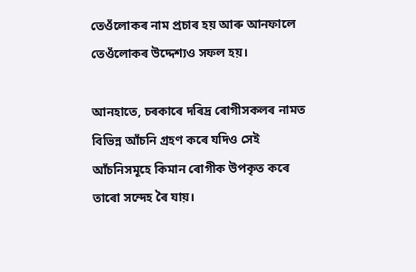তেওঁলোকৰ নাম প্ৰচাৰ হয় আৰু আনফালে তেওঁলোকৰ উদ্দেশ্যও সফল হয়।

আনহাতে, চৰকাৰে দৰিদ্ৰ ৰোগীসকলৰ নামত বিভিন্ন আঁচনি গ্ৰহণ কৰে যদিও সেই আঁচনিসমূহে কিমান ৰোগীক উপকৃত কৰে তাৰো সন্দেহ ৰৈ যায়।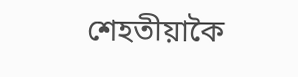শেহতীয়াকৈ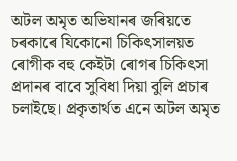অটল অমৃত অভিযানৰ জৰিয়তে চৰকাৰে যিকোনো চিকিৎসালয়ত ৰোগীক বহু কেইটা ৰোগৰ চিকিৎসা প্ৰদানৰ বাবে সুবিধা দিয়া বুলি প্ৰচাৰ চলাইছে। প্ৰকৃতাৰ্থত এনে অটল অমৃত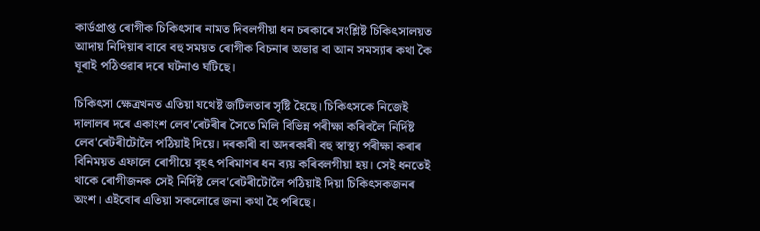কাৰ্ডপ্ৰাপ্ত ৰোগীক চিকিৎসাৰ নামত দিবলগীয়া ধন চৰকাৰে সংশ্লিষ্ট চিকিৎসালয়ত আদায় নিদিয়াৰ বাবে বহু সময়ত ৰোগীক বিচনাৰ অভাৱ বা আন সমস্যাৰ কথা কৈ ঘূৰাই পঠিওৱাৰ দৰে ঘটনাও ঘটিছে।

চিকিৎসা ক্ষেত্ৰখনত এতিয়া যথেষ্ট জটিলতাৰ সৃষ্টি হৈছে। চিকিৎসকে নিজেই দালালৰ দৰে একাংশ লেব'ৰেটৰীৰ সৈতে মিলি বিভিন্ন পৰীক্ষা কৰিবলৈ নিৰ্দিষ্ট লেব'ৰেটৰীটোলৈ পঠিয়াই দিয়ে। দৰকাৰী বা অদৰকাৰী বহু স্বাস্থ্য পৰীক্ষা কৰাৰ বিনিময়ত এফালে ৰোগীয়ে বৃহৎ পৰিমাণৰ ধন ব্যয় কৰিবলগীয়া হয়। সেই ধনতেই থাকে ৰোগীজনক সেই নিৰ্দিষ্ট লেব'ৰেটৰীটোলৈ পঠিয়াই দিয়া চিকিৎসকজনৰ অংশ। এইবোৰ এতিয়া সকলোৱে জনা কথা হৈ পৰিছে।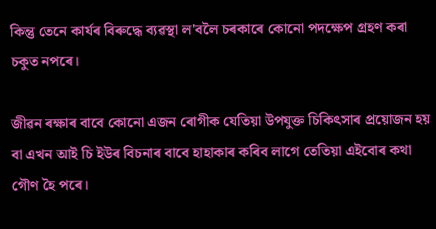কিন্তু তেনে কাৰ্যৰ বিৰুদ্ধে ব্যৱস্থা ল'বলৈ চৰকাৰে কোনো পদক্ষেপ গ্ৰহণ কৰা চকুত নপৰে।

জীৱন ৰক্ষাৰ বাবে কোনো এজন ৰোগীক যেতিয়া উপযুক্ত চিকিৎসাৰ প্ৰয়োজন হয় বা এখন আই চি ইউৰ বিচনাৰ বাবে হাহাকাৰ কৰিব লাগে তেতিয়া এইবোৰ কথা গৌণ হৈ পৰে।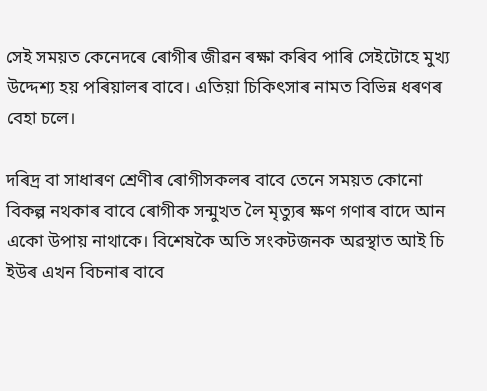সেই সময়ত কেনেদৰে ৰোগীৰ জীৱন ৰক্ষা কৰিব পাৰি সেইটোহে মুখ্য উদ্দেশ্য হয় পৰিয়ালৰ বাবে। এতিয়া চিকিৎসাৰ নামত বিভিন্ন ধৰণৰ বেহা চলে।

দৰিদ্ৰ বা সাধাৰণ শ্ৰেণীৰ ৰোগীসকলৰ বাবে তেনে সময়ত কোনো বিকল্প নথকাৰ বাবে ৰোগীক সন্মুখত লৈ মৃত্যুৰ ক্ষণ গণাৰ বাদে আন একো উপায় নাথাকে। বিশেষকৈ অতি সংকটজনক অৱস্থাত আই চি ইউৰ এখন বিচনাৰ বাবে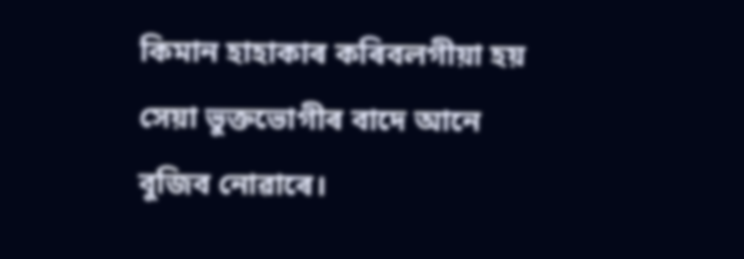কিমান হাহাকাৰ কৰিবলগীয়া হয় সেয়া ভুক্তভোগীৰ বাদে আনে বুজিব নোৱাৰে।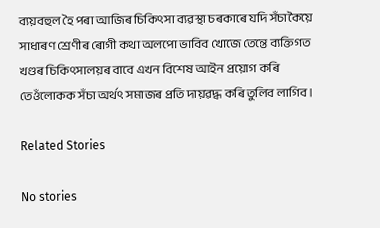ব্যয়বহুল হৈ পৰা আজিৰ চিকিৎসা ব্যৱস্থা চৰকাৰে যদি সঁচাকৈয়ে সাধাৰণ শ্ৰেণীৰ ৰোগী কথা অলপো ভাবিব খোজে তেন্তে ব্যক্তিগত খণ্ডৰ চিকিৎসালয়ৰ বাবে এখন বিশেষ আইন প্ৰয়োগ কৰি তেওঁলোকক সঁচা অৰ্থৎ সমাজৰ প্ৰতি দায়ৱদ্ধ কৰি তুলিব লাগিব।

Related Stories

No stories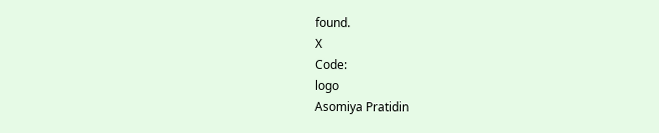found.
X
Code:
logo
Asomiya Pratidin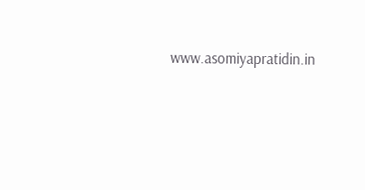www.asomiyapratidin.in